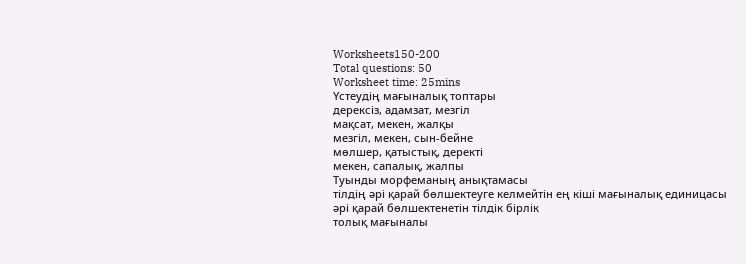Worksheets150-200
Total questions: 50
Worksheet time: 25mins
Үстеудің мағыналық топтары
дерексіз, адамзат, мезгіл
мақсат, мекен, жалқы
мезгіл, мекен, сын-бейне
мөлшер, қатыстық, деректі
мекен, сапалық, жалпы
Туынды морфеманың анықтамасы
тілдің әрі қарай бөлшектеуге келмейтін ең кіші мағыналық единицасы
әрі қарай бөлшектенетін тілдік бірлік
толық мағыналы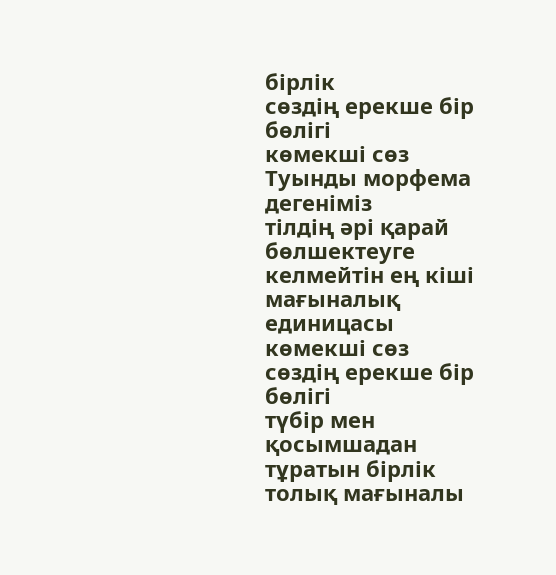бірлік
сөздің ерекше бір бөлігі
көмекші сөз
Туынды морфема дегеніміз
тілдің әрі қарай бөлшектеуге келмейтін ең кіші мағыналық единицасы
көмекші сөз
сөздің ерекше бір бөлігі
түбір мен қосымшадан тұратын бірлік
толық мағыналы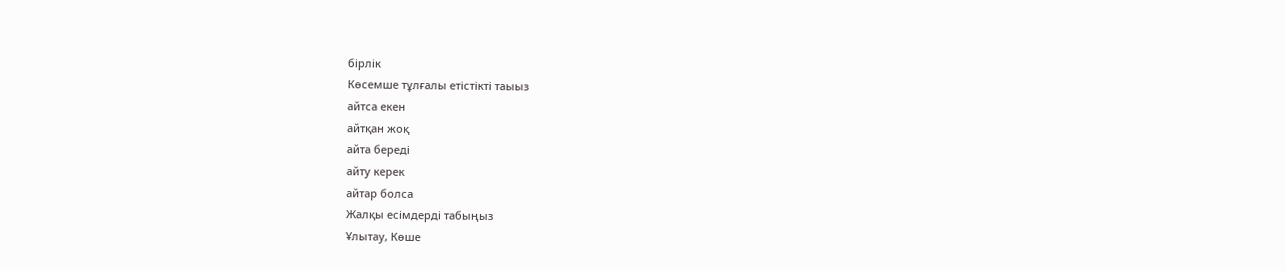бірлік
Көсемше тұлғалы етістікті таыыз
айтса екен
айтқан жоқ
айта береді
айту керек
айтар болса
Жалқы есімдерді табыңыз
Ұлытау, Көше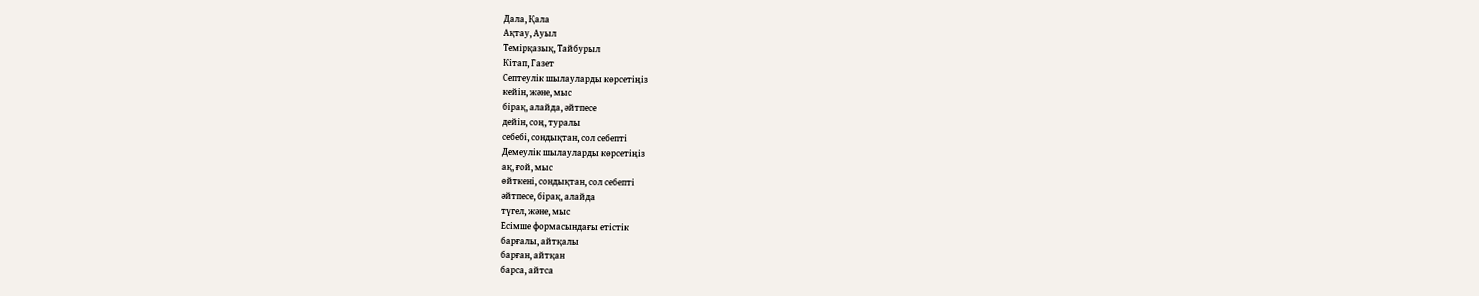Дала, Қала
Ақтау, Ауыл
Темірқазық, Тайбурыл
Кітап, Газет
Септеулік шылауларды көрсетіңіз
кейін, және, мыс
бірақ, алайда, әйтпесе
дейін, соң, туралы
себебі, сондықтан, сол себепті
Демеулік шылауларды көрсетіңіз
ақ, ғой, мыс
өйткені, сондықтан, сол себепті
әйтпесе, бірақ, алайда
түгел, және, мыс
Есімше формасындағы етістік
барғалы, айтқалы
барған, айтқан
барса, айтса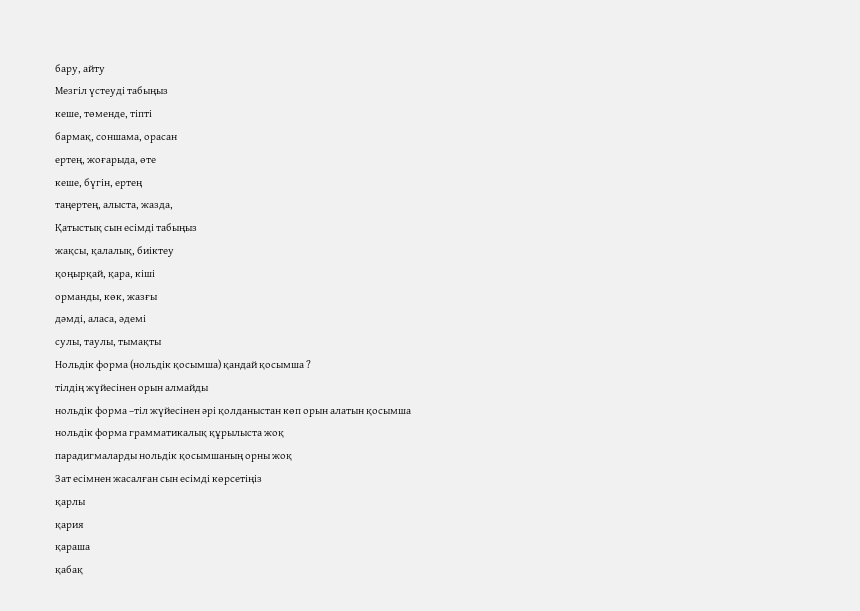бару, айту
Мезгіл үстеуді табыңыз
кеше, төменде, тіпті
бармақ, соншама, орасан
ертең, жоғарыда, өте
кеше, бүгін, ертең
таңертең, алыста, жазда,
Қатыстық сын есімді табыңыз
жақсы, қалалық, биіктеу
қоңырқай, қара, кіші
орманды, көк, жазғы
дәмді, аласа, әдемі
сулы, таулы, тымақты
Нольдік форма (нольдік қосымша) қандай қосымша ?
тілдің жүйесінен орын алмайды
нольдік форма –тіл жүйесінен әрі қолданыстан көп орын алатын қосымша
нольдік форма грамматикалық құрылыста жоқ
парадигмаларды нольдік қосымшаның орны жоқ
Зат есімнен жасалған сын есімді көрсетіңіз
қарлы
қария
қараша
қабақ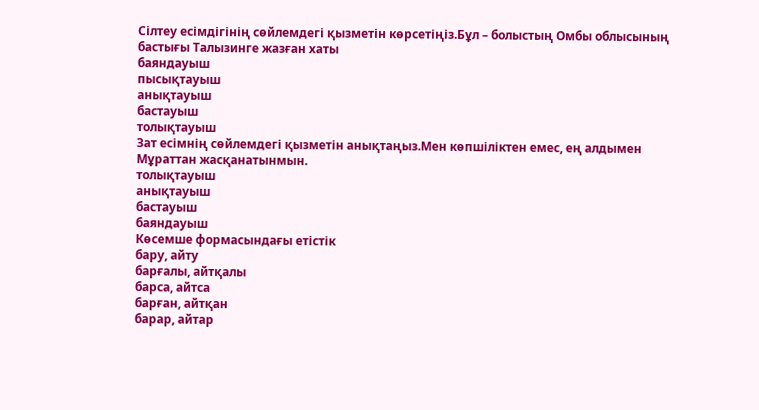Сілтеу есімдігінің сөйлемдегі қызметін көрсетіңіз.Бұл – болыстың Омбы облысының бастығы Талызинге жазған хаты
баяндауыш
пысықтауыш
анықтауыш
бастауыш
толықтауыш
Зат есімнің сөйлемдегі қызметін анықтаңыз.Мен көпшіліктен емес, ең алдымен Мұраттан жасқанатынмын.
толықтауыш
анықтауыш
бастауыш
баяндауыш
Көсемше формасындағы етістік
бару, айту
барғалы, айтқалы
барса, айтса
барған, айтқан
барар, айтар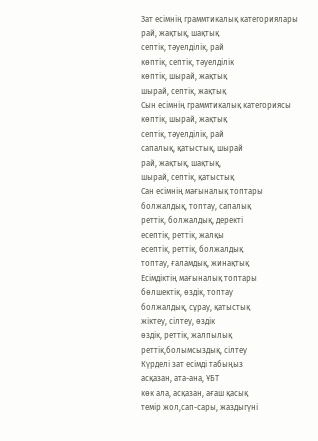Зат есімнің граммтикалық категориялары
рай, жақтық, шақтық
септік, тәуелділік, рай
көптік, септік, тәуелділік
көптік, шырай, жақтық
шырай, септік, жақтық
Сын есімнің граммтикалық категориясы
көптік, шырай, жақтық
септік, тәуелділік, рай
сапалық, қатыстық, шырай
рай, жақтық, шақтық,
шырай, септік, қатыстық
Сан есімнің мағыналық топтары
болжалдық, топтау, сапалық
реттік, болжалдық, деректі
есептік, реттік, жалқы
есептік, реттік, болжалдық
топтау, ғаламдық, жинақтық
Есімдіктің мағыналық топтары
бөлшектік, өздік, топтау
болжалдық, сұрау, қатыстық
жіктеу, сілтеу, өздік
өздік, реттік, жалпылық
реттік,болымсыздық, сілтеу
Күрделі зат есімді табыңыз
асқазан, ата-ана, ҰБТ
көк ала, асқазан, ағаш қасық
темір жол,сап-сары, жаздыгүні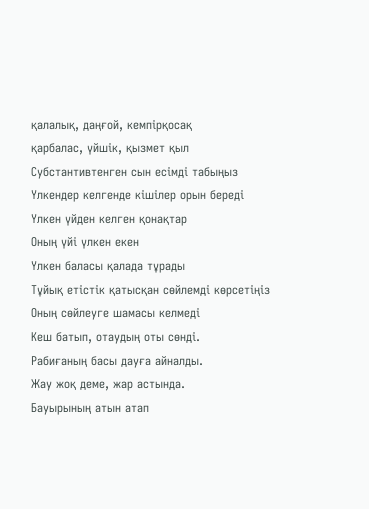қалалық, даңғой, кемпірқосақ
қарбалас, үйшік, қызмет қыл
Субстантивтенген сын есімді табыңыз
Үлкендер келгенде кішілер орын береді
Үлкен үйден келген қонақтар
Оның үйі үлкен екен
Үлкен баласы қалада тұрады
Тұйық етістік қатысқан сөйлемді көрсетіңіз
Оның сөйлеуге шамасы келмеді
Кеш батып, отаудың оты сөнді.
Рабиғаның басы дауға айналды.
Жау жоқ деме, жар астында.
Бауырының атын атап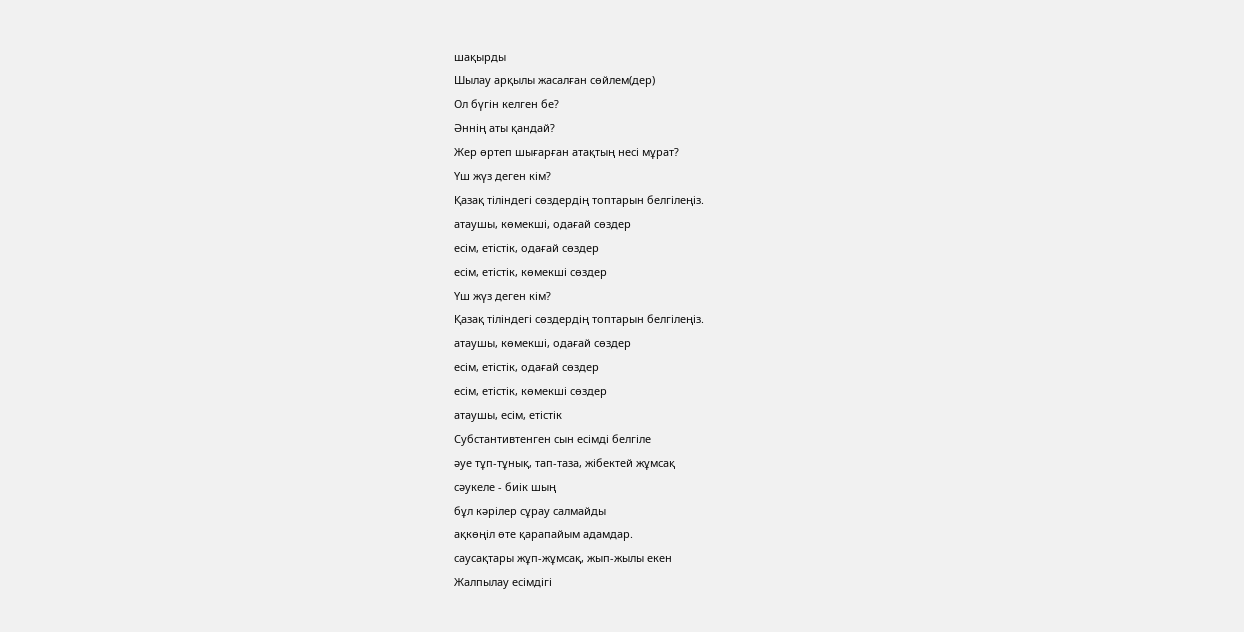шақырды
Шылау арқылы жасалған сөйлем(дер)
Ол бүгін келген бе?
Әннің аты қандай?
Жер өртеп шығарған атақтың несі мұрат?
Үш жүз деген кім?
Қазақ тіліндегі сөздердің топтарын белгілеңіз.
атаушы, көмекші, одағай сөздер
есім, етістік, одағай сөздер
есім, етістік, көмекші сөздер
Үш жүз деген кім?
Қазақ тіліндегі сөздердің топтарын белгілеңіз.
атаушы, көмекші, одағай сөздер
есім, етістік, одағай сөздер
есім, етістік, көмекші сөздер
атаушы, есім, етістік
Субстантивтенген сын есiмдi белгiле
әуе тұп-тұнық, тап-таза, жiбектей жұмсақ
сәукеле - биiк шың
бұл кәрiлер сұрау салмайды
ақкөңiл өте қарапайым адамдар.
саусақтары жұп-жұмсақ, жып-жылы екен
Жалпылау есімдігі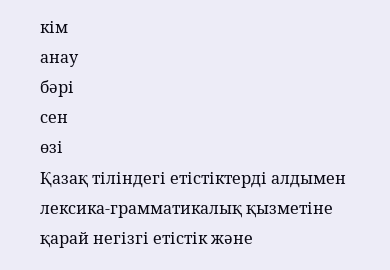кім
анау
бәрі
сен
өзі
Қазақ тіліндегі етістіктерді алдымен лексика-грамматикалық қызметіне қарай негізгі етістік жəне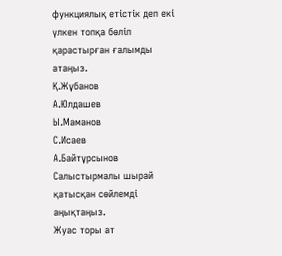функциялық етістік деп екі үлкен топқа бөліп қарастырған ғалымды атаңыз.
Қ.Жұбанов
А.Юлдашев
Ы.Маманов
С.Исаев
А.Байтұрсынов
Салыстырмалы шырай қатысқан сөйлемді аңықтаңыз.
Жуас торы ат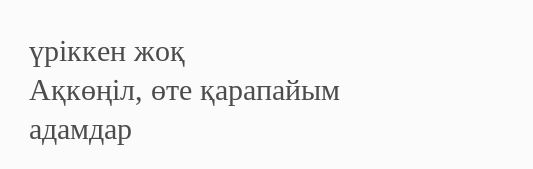үріккен жоқ
Ақкөңіл, өте қарапайым адамдар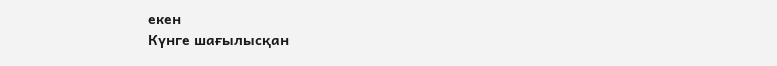екен
Күнге шағылысқан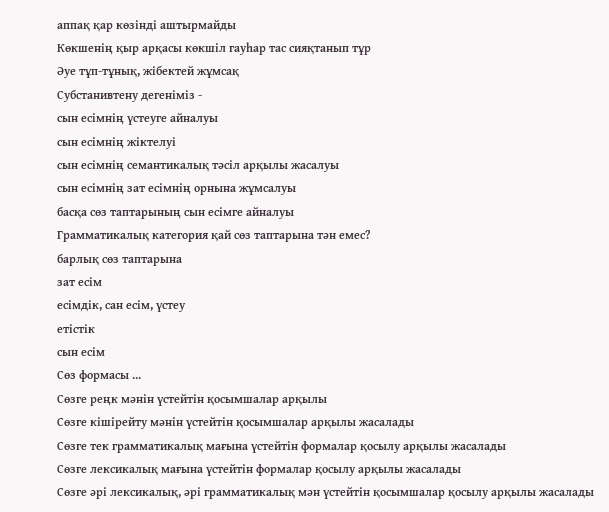аппақ қар көзінді аштырмайды
Көкшенің қыр арқасы көкшіл гауһар тас сияқтанып тұр
Әуе тұп-тұнық, жібектей жұмсақ
Субстанивтену дегеніміз -
сын есімнің үстеуге айналуы
сын есімнің жіктелуі
сын есімнің семантикалық тәсіл арқылы жасалуы
сын есімнің зат есімнің орнына жұмсалуы
басқа сөз таптарының сын есімге айналуы
Грамматикалық категория қай сөз таптарына тән емес?
барлық сөз таптарына
зат есім
есімдік, сан есім, үстеу
етістік
сын есім
Сөз формасы ...
Сөзге реңк мәнін үстейтін қосымшалар арқылы
Сөзге кішірейту мәнін үстейтін қосымшалар арқылы жасалады
Сөзге тек грамматикалық мағына үстейтін формалар қосылу арқылы жасалады
Сөзге лексикалық мағына үстейтін формалар қосылу арқылы жасалады
Сөзге әрі лексикалық, әрі грамматикалық мән үстейтін қосымшалар қосылу арқылы жасалады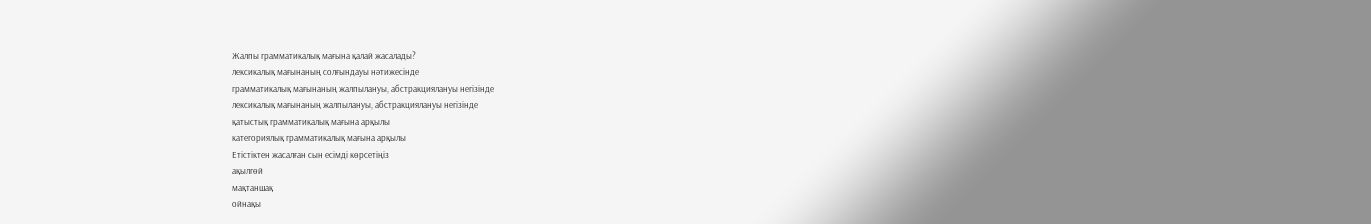Жалпы грамматикалық мағына қалай жасалады?
лексикалық мағынаның солғындауы нәтижесінде
грамматикалық мағынаның жалпылануы, абстракциялануы негізінде
лексикалық мағынаның жалпылануы, абстракциялануы негізінде
қатыстық грамматикалық мағына арқылы
категориялық грамматикалық мағына арқылы
Етiстiктен жасалған сын есiмдi көрсетiңiз
ақылгөй
мақтаншақ
ойнақы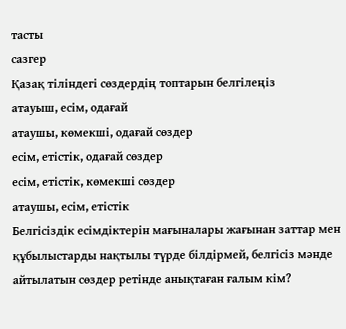тасты
сазгер
Қазақ тіліндегі сөздердің топтарын белгілеңіз
атауыш, есім, одағай
атаушы, көмекші, одағай сөздер
есім, етістік, одағай сөздер
есім, етістік, көмекші сөздер
атаушы, есім, етістік
Белгісіздік есімдіктерін мағыналары жағынан заттар мен құбылыстарды нақтылы түрде білдірмей, белгісіз мəнде айтылатын сөздер ретінде анықтаған ғалым кім?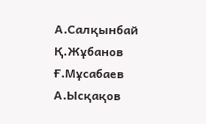А.Салқынбай
Қ.Жұбанов
Ғ.Мұсабаев
А.Ысқақов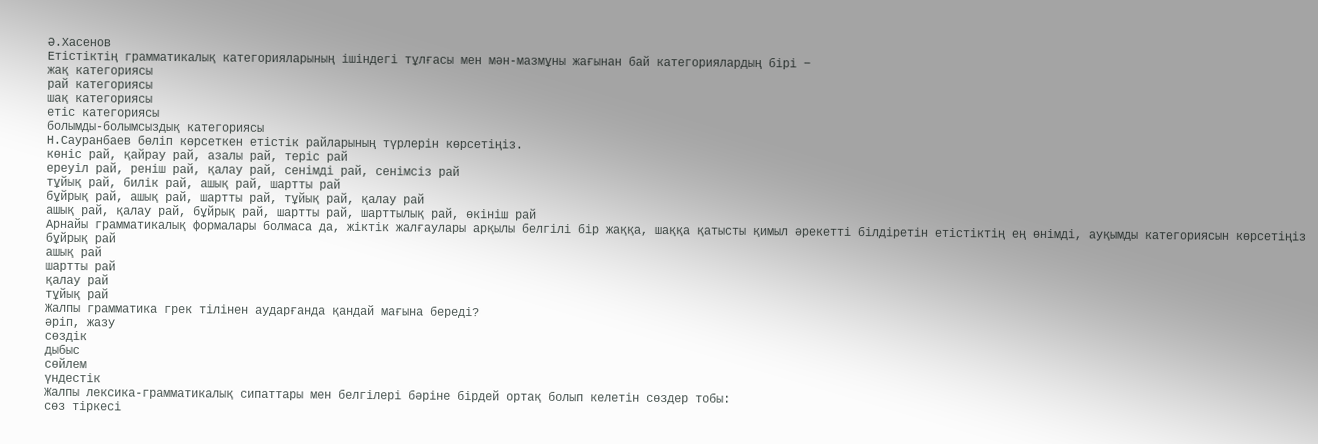Ә.Хасенов
Етістіктің грамматикалық категорияларының ішіндегі тұлғасы мен мəн-мазмұны жағынан бай категориялардың бірі −
жақ категориясы
рай категориясы
шақ категориясы
етіс категориясы
болымды-болымсыздық категориясы
Н.Сауранбаев бөліп көрсеткен етістік райларының түрлерін көрсетіңіз.
көніс рай, қайрау рай, азалы рай, теріс рай
ереуіл рай, реніш рай, қалау рай, сенімді рай, сенімсіз рай
тұйық рай, билік рай, ашық рай, шартты рай
бұйрық рай, ашық рай, шартты рай, тұйық рай, қалау рай
ашық рай, қалау рай, бұйрық рай, шартты рай, шарттылық рай, өкініш рай
Арнайы грамматикалық формалары болмаса да, жіктік жалғаулары арқылы белгілі бір жаққа, шаққа қатысты қимыл əрекетті білдіретін етістіктің ең өнімді, ауқымды категориясын көрсетіңіз
бұйрық рай
ашық рай
шартты рай
қалау рай
тұйық рай
Жалпы грамматика грек тілінен аударғанда қандай мағына береді?
әріп, жазу
сөздік
дыбыс
сөйлем
үндестік
Жалпы лексика-грамматикалық сипаттары мен белгілері бәріне бірдей ортақ болып келетін сөздер тобы:
сөз тіркесі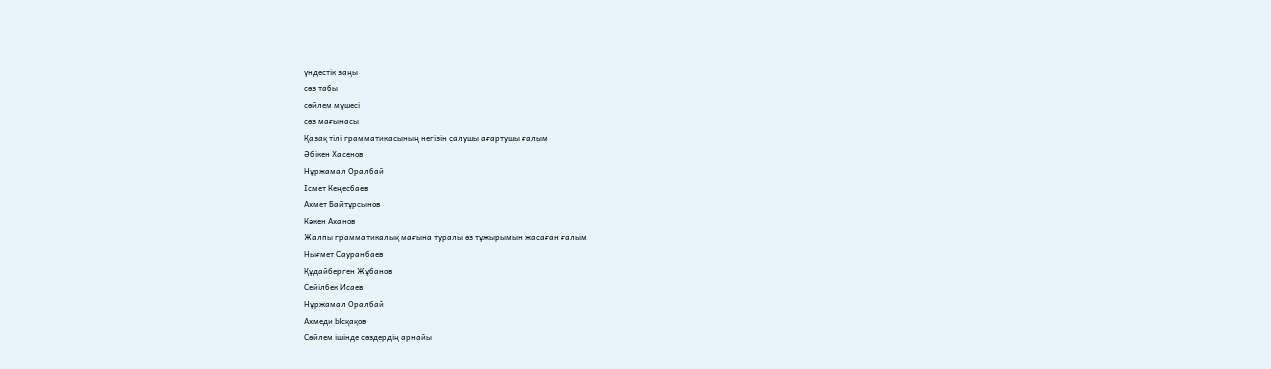үндестік заңы
сөз табы
сөйлем мүшесі
сөз мағынасы
Қазақ тілі грамматикасының негізін салушы ағартушы ғалым
Әбікен Хасенов
Нұржамал Оралбай
Ісмет Кеңесбаев
Ахмет Байтұрсынов
Кәкен Аханов
Жалпы грамматикалық мағына туралы өз тұжырымын жасаған ғалым
Нығмет Сауранбаев
Құдайберген Жұбанов
Сейілбек Исаев
Нұржамал Оралбай
Ахмеди Ысқақов
Сөйлем ішінде сөздердің арнайы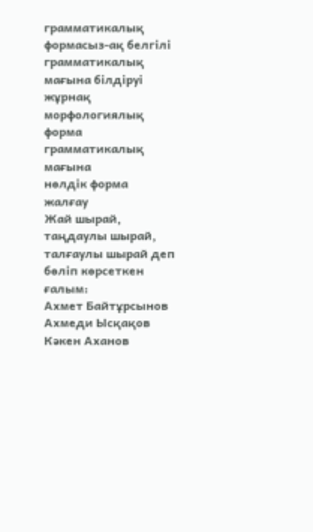грамматикалық формасыз-ақ белгілі грамматикалық мағына білдіруі
жұрнақ
морфологиялық форма
грамматикалық мағына
нөлдік форма
жалғау
Жай шырай, таңдаулы шырай, талғаулы шырай деп бөліп көрсеткен ғалым:
Ахмет Байтұрсынов
Ахмеди Ысқақов
Кәкен Аханов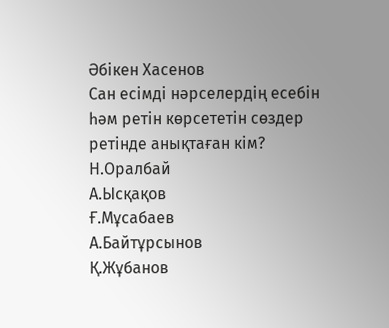Әбікен Хасенов
Сан есімді нəрселердің есебін һəм ретін көрсететін сөздер ретінде анықтаған кім?
Н.Оралбай
А.Ысқақов
Ғ.Мұсабаев
А.Байтұрсынов
Қ.Жұбанов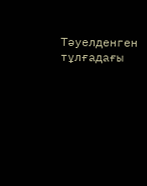Тәуелденген тұлғадағы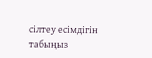сілтеу есімдігін табыңыз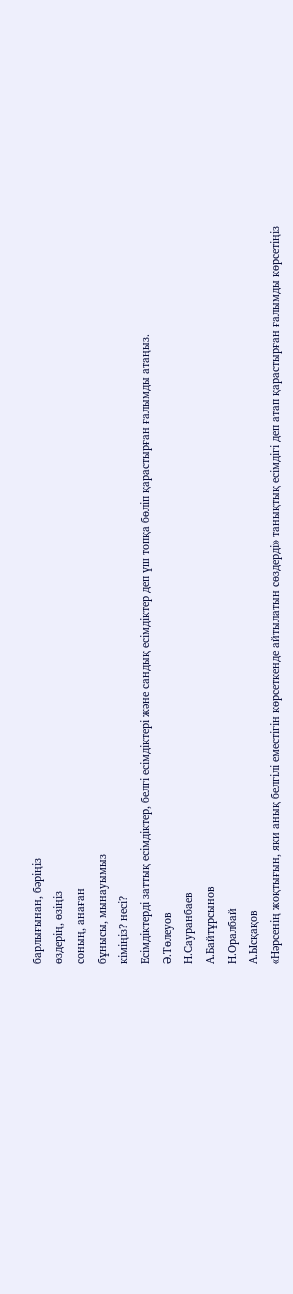барлығынан, бәріңіз
өздерің, өзіңіз
соның, анаған
бұнысы, мынауымыз
кіміңіз? несі?
Есімдіктерді заттық есімдіктер, белгі есімдіктері жəне сандық есімдіктер деп үш топқа бөліп қарастырған ғалымды атаңыз.
Ә.Төлеуов
Н.Сауранбаев
А.Байтұрсынов
Н.Оралбай
А.Ысқақов
«Нəрсенің жоқтығын, яки анық белгілі еместігін көрсеткенде айтылатын сөздерді» танықтық есімдігі деп атап қарастырған ғалымды көрсетіңіз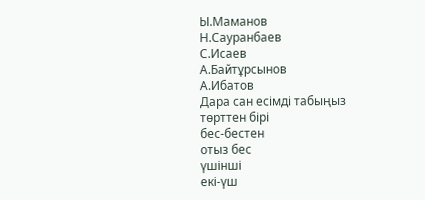Ы.Маманов
Н.Сауранбаев
С.Исаев
А.Байтұрсынов
А.Ибатов
Дара сан есімді табыңыз
төрттен бірі
бес-бестен
отыз бес
үшінші
екі-үш